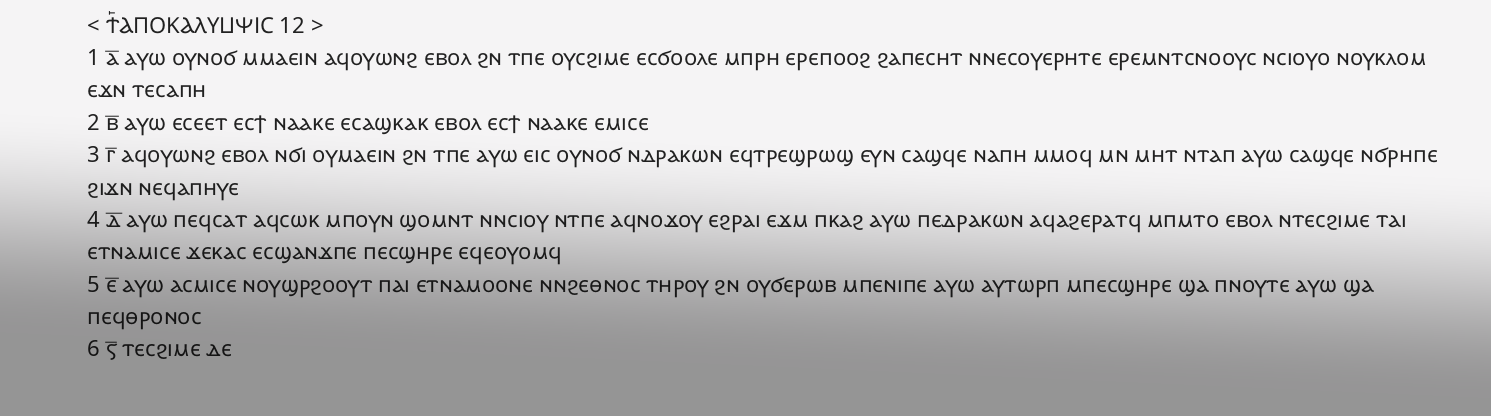< Ϯ⳰ⲀⲠⲞⲔⲀⲖⲨⳘⲮⲒⲤ 12 >
1 ⲁ̅ ⲁⲩⲱ ⲟⲩⲛⲟϭ ⲙⲙⲁⲉⲓⲛ ⲁϥⲟⲩⲱⲛϩ ⲉⲃⲟⲗ ϩⲛ ⲧⲡⲉ ⲟⲩⲥϩⲓⲙⲉ ⲉⲥϭⲟⲟⲗⲉ ⲙⲡⲣⲏ ⲉⲣⲉⲡⲟⲟϩ ϩⲁⲡⲉⲥⲏⲧ ⲛⲛⲉⲥⲟⲩⲉⲣⲏⲧⲉ ⲉⲣⲉⲙⲛⲧⲥⲛⲟⲟⲩⲥ ⲛⲥⲓⲟⲩⲟ ⲛⲟⲩⲕⲗⲟⲙ ⲉϫⲛ ⲧⲉⲥⲁⲡⲏ
2 ⲃ̅ ⲁⲩⲱ ⲉⲥⲉⲉⲧ ⲉⲥϯ ⲛⲁⲁⲕⲉ ⲉⲥⲁϣⲕⲁⲕ ⲉⲃⲟⲗ ⲉⲥϯ ⲛⲁⲁⲕⲉ ⲉⲙⲓⲥⲉ
3 ⲅ̅ ⲁϥⲟⲩⲱⲛϩ ⲉⲃⲟⲗ ⲛϭⲓ ⲟⲩⲙⲁⲉⲓⲛ ϩⲛ ⲧⲡⲉ ⲁⲩⲱ ⲉⲓⲥ ⲟⲩⲛⲟϭ ⲛⲇⲣⲁⲕⲱⲛ ⲉϥⲧⲣⲉϣⲣⲱϣ ⲉⲩⲛ ⲥⲁϣϥⲉ ⲛⲁⲡⲏ ⲙⲙⲟϥ ⲙⲛ ⲙⲏⲧ ⲛⲧⲁⲡ ⲁⲩⲱ ⲥⲁϣϥⲉ ⲛϭⲣⲏⲡⲉ ϩⲓϫⲛ ⲛⲉϥⲁⲡⲏⲩⲉ
4 ⲇ̅ ⲁⲩⲱ ⲡⲉϥⲥⲁⲧ ⲁϥⲥⲱⲕ ⲙⲡⲟⲩⲛ ϣⲟⲙⲛⲧ ⲛⲛⲥⲓⲟⲩ ⲛⲧⲡⲉ ⲁϥⲛⲟϫⲟⲩ ⲉϩⲣⲁⲓ ⲉϫⲙ ⲡⲕⲁϩ ⲁⲩⲱ ⲡⲉⲇⲣⲁⲕⲱⲛ ⲁϥⲁϩⲉⲣⲁⲧϥ ⲙⲡⲙⲧⲟ ⲉⲃⲟⲗ ⲛⲧⲉⲥϩⲓⲙⲉ ⲧⲁⲓ ⲉⲧⲛⲁⲙⲓⲥⲉ ϫⲉⲕⲁⲥ ⲉⲥϣⲁⲛϫⲡⲉ ⲡⲉⲥϣⲏⲣⲉ ⲉϥⲉⲟⲩⲟⲙϥ
5 ⲉ̅ ⲁⲩⲱ ⲁⲥⲙⲓⲥⲉ ⲛⲟⲩϣⲣϩⲟⲟⲩⲧ ⲡⲁⲓ ⲉⲧⲛⲁⲙⲟⲟⲛⲉ ⲛⲛϩⲉⲑⲛⲟⲥ ⲧⲏⲣⲟⲩ ϩⲛ ⲟⲩϭⲉⲣⲱⲃ ⲙⲡⲉⲛⲓⲡⲉ ⲁⲩⲱ ⲁⲩⲧⲱⲣⲡ ⲙⲡⲉⲥϣⲏⲣⲉ ϣⲁ ⲡⲛⲟⲩⲧⲉ ⲁⲩⲱ ϣⲁ ⲡⲉϥⲑⲣⲟⲛⲟⲥ
6 ⲋ̅ ⲧⲉⲥϩⲓⲙⲉ ⲇⲉ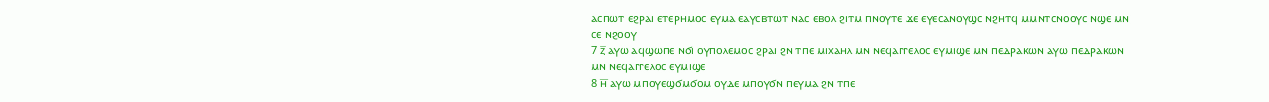ⲁⲥⲡⲱⲧ ⲉϩⲣⲁⲓ ⲉⲧⲉⲣⲏⲙⲟⲥ ⲉⲩⲙⲁ ⲉⲁⲩⲥⲃⲧⲱⲧ ⲛⲁⲥ ⲉⲃⲟⲗ ϩⲓⲧⲙ ⲡⲛⲟⲩⲧⲉ ϫⲉ ⲉⲩⲉⲥⲁⲛⲟⲩϣⲥ ⲛϩⲏⲧϥ ⲙⲙⲛⲧⲥⲛⲟⲟⲩⲥ ⲛϣⲉ ⲙⲛ ⲥⲉ ⲛϩⲟⲟⲩ
7 ⲍ̅ ⲁⲩⲱ ⲁϥϣⲱⲡⲉ ⲛϭⲓ ⲟⲩⲡⲟⲗⲉⲙⲟⲥ ϩⲣⲁⲓ ϩⲛ ⲧⲡⲉ ⲙⲓⲭⲁⲏⲗ ⲙⲛ ⲛⲉϥⲁⲅⲅⲉⲗⲟⲥ ⲉⲩⲙⲓϣⲉ ⲙⲛ ⲡⲉⲇⲣⲁⲕⲱⲛ ⲁⲩⲱ ⲡⲉⲇⲣⲁⲕⲱⲛ ⲙⲛ ⲛⲉϥⲁⲅⲅⲉⲗⲟⲥ ⲉⲩⲙⲓϣⲉ
8 ⲏ̅ ⲁⲩⲱ ⲙⲡⲟⲩⲉϣϭⲙϭⲟⲙ ⲟⲩⲇⲉ ⲙⲡⲟⲩϭⲛ ⲡⲉⲩⲙⲁ ϩⲛ ⲧⲡⲉ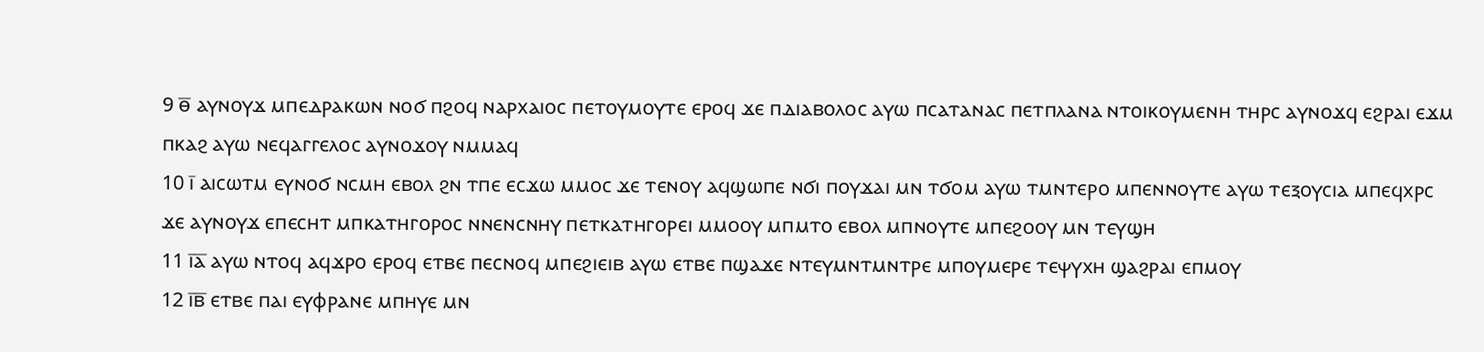9 ⲑ̅ ⲁⲩⲛⲟⲩϫ ⲙⲡⲉⲇⲣⲁⲕⲱⲛ ⲛⲟϭ ⲡϩⲟϥ ⲛⲁⲣⲭⲁⲓⲟⲥ ⲡⲉⲧⲟⲩⲙⲟⲩⲧⲉ ⲉⲣⲟϥ ϫⲉ ⲡⲇⲓⲁⲃⲟⲗⲟⲥ ⲁⲩⲱ ⲡⲥⲁⲧⲁⲛⲁⲥ ⲡⲉⲧⲡⲗⲁⲛⲁ ⲛⲧⲟⲓⲕⲟⲩⲙⲉⲛⲏ ⲧⲏⲣⲥ ⲁⲩⲛⲟϫϥ ⲉϩⲣⲁⲓ ⲉϫⲙ ⲡⲕⲁϩ ⲁⲩⲱ ⲛⲉϥⲁⲅⲅⲉⲗⲟⲥ ⲁⲩⲛⲟϫⲟⲩ ⲛⲙⲙⲁϥ
10 ⲓ̅ ⲁⲓⲥⲱⲧⲙ ⲉⲩⲛⲟϭ ⲛⲥⲙⲏ ⲉⲃⲟⲗ ϩⲛ ⲧⲡⲉ ⲉⲥϫⲱ ⲙⲙⲟⲥ ϫⲉ ⲧⲉⲛⲟⲩ ⲁϥϣⲱⲡⲉ ⲛϭⲓ ⲡⲟⲩϫⲁⲓ ⲙⲛ ⲧϭⲟⲙ ⲁⲩⲱ ⲧⲙⲛⲧⲉⲣⲟ ⲙⲡⲉⲛⲛⲟⲩⲧⲉ ⲁⲩⲱ ⲧⲉⲝⲟⲩⲥⲓⲁ ⲙⲡⲉϥⲭⲣⲥ ϫⲉ ⲁⲩⲛⲟⲩϫ ⲉⲡⲉⲥⲏⲧ ⲙⲡⲕⲁⲧⲏⲅⲟⲣⲟⲥ ⲛⲛⲉⲛⲥⲛⲏⲩ ⲡⲉⲧⲕⲁⲧⲏⲅⲟⲣⲉⲓ ⲙⲙⲟⲟⲩ ⲙⲡⲙⲧⲟ ⲉⲃⲟⲗ ⲙⲡⲛⲟⲩⲧⲉ ⲙⲡⲉϩⲟⲟⲩ ⲙⲛ ⲧⲉⲩϣⲏ
11 ⲓ̅ⲁ̅ ⲁⲩⲱ ⲛⲧⲟϥ ⲁϥϫⲣⲟ ⲉⲣⲟϥ ⲉⲧⲃⲉ ⲡⲉⲥⲛⲟϥ ⲙⲡⲉϩⲓⲉⲓⲃ ⲁⲩⲱ ⲉⲧⲃⲉ ⲡϣⲁϫⲉ ⲛⲧⲉⲩⲙⲛⲧⲙⲛⲧⲣⲉ ⲙⲡⲟⲩⲙⲉⲣⲉ ⲧⲉⲯⲩⲭⲏ ϣⲁϩⲣⲁⲓ ⲉⲡⲙⲟⲩ
12 ⲓ̅ⲃ̅ ⲉⲧⲃⲉ ⲡⲁⲓ ⲉⲩⲫⲣⲁⲛⲉ ⲙⲡⲏⲩⲉ ⲙⲛ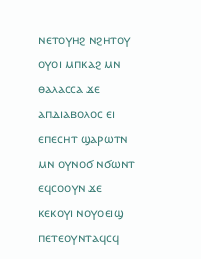ⲛⲉⲧⲟⲩⲏϩ ⲛϩⲏⲧⲟⲩ ⲟⲩⲟⲓ ⲙⲡⲕⲁϩ ⲙⲛ ⲑⲁⲗⲁⲥⲥⲁ ϫⲉ ⲁⲡⲇⲓⲁⲃⲟⲗⲟⲥ ⲉⲓ ⲉⲡⲉⲥⲏⲧ ϣⲁⲣⲱⲧⲛ ⲙⲛ ⲟⲩⲛⲟϭ ⲛϭⲱⲛⲧ ⲉϥⲥⲟⲟⲩⲛ ϫⲉ ⲕⲉⲕⲟⲩⲓ ⲛⲟⲩⲟⲉⲓϣ ⲡⲉⲧⲉⲟⲩⲛⲧⲁϥⲥϥ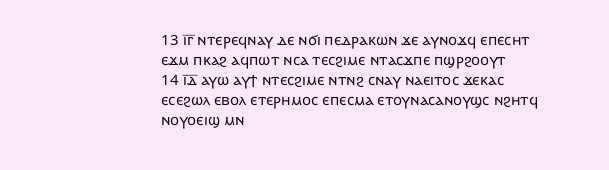13 ⲓ̅ⲅ̅ ⲛⲧⲉⲣⲉϥⲛⲁⲩ ⲇⲉ ⲛϭⲓ ⲡⲉⲇⲣⲁⲕⲱⲛ ϫⲉ ⲁⲩⲛⲟϫϥ ⲉⲡⲉⲥⲏⲧ ⲉϫⲙ ⲡⲕⲁϩ ⲁϥⲡⲱⲧ ⲛⲥⲁ ⲧⲉⲥϩⲓⲙⲉ ⲛⲧⲁⲥϫⲡⲉ ⲡϣⲣϩⲟⲟⲩⲧ
14 ⲓ̅ⲇ̅ ⲁⲩⲱ ⲁⲩϯ ⲛⲧⲉⲥϩⲓⲙⲉ ⲛⲧⲛϩ ⲥⲛⲁⲩ ⲛⲁⲉⲓⲧⲟⲥ ϫⲉⲕⲁⲥ ⲉⲥⲉϩⲱⲗ ⲉⲃⲟⲗ ⲉⲧⲉⲣⲏⲙⲟⲥ ⲉⲡⲉⲥⲙⲁ ⲉⲧⲟⲩⲛⲁⲥⲁⲛⲟⲩϣⲥ ⲛϩⲏⲧϥ ⲛⲟⲩⲟⲉⲓϣ ⲙⲛ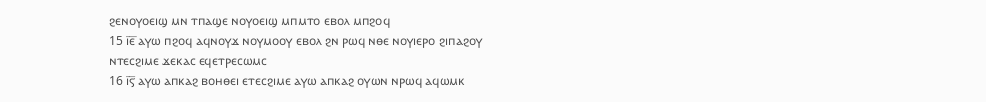ϩⲉⲛⲟⲩⲟⲉⲓϣ ⲙⲛ ⲧⲡⲁϣⲉ ⲛⲟⲩⲟⲉⲓϣ ⲙⲡⲙⲧⲟ ⲉⲃⲟⲗ ⲙⲡϩⲟϥ
15 ⲓ̅ⲉ̅ ⲁⲩⲱ ⲡϩⲟϥ ⲁϥⲛⲟⲩϫ ⲛⲟⲩⲙⲟⲟⲩ ⲉⲃⲟⲗ ϩⲛ ⲣⲱϥ ⲛⲑⲉ ⲛⲟⲩⲓⲉⲣⲟ ϩⲓⲡⲁϩⲟⲩ ⲛⲧⲉⲥϩⲓⲙⲉ ϫⲉⲕⲁⲥ ⲉϥⲉⲧⲣⲉⲥⲱⲙⲥ
16 ⲓ̅ⲋ̅ ⲁⲩⲱ ⲁⲡⲕⲁϩ ⲃⲟⲏⲑⲉⲓ ⲉⲧⲉⲥϩⲓⲙⲉ ⲁⲩⲱ ⲁⲡⲕⲁϩ ⲟⲩⲱⲛ ⲛⲣⲱϥ ⲁϥⲱⲙⲕ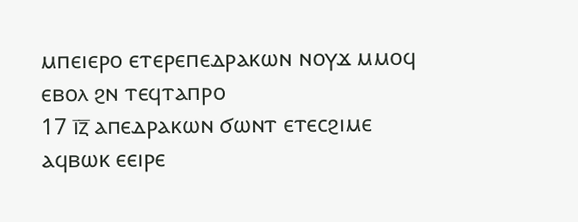ⲙⲡⲉⲓⲉⲣⲟ ⲉⲧⲉⲣⲉⲡⲉⲇⲣⲁⲕⲱⲛ ⲛⲟⲩϫ ⲙⲙⲟϥ ⲉⲃⲟⲗ ϩⲛ ⲧⲉϥⲧⲁⲡⲣⲟ
17 ⲓ̅ⲍ̅ ⲁⲡⲉⲇⲣⲁⲕⲱⲛ ϭⲱⲛⲧ ⲉⲧⲉⲥϩⲓⲙⲉ ⲁϥⲃⲱⲕ ⲉⲉⲓⲣⲉ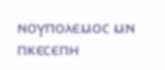ⲛⲟⲩⲡⲟⲗⲉⲙⲟⲥ ⲙⲛ ⲡⲕⲉⲥⲉⲡⲏ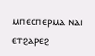ⲙⲡⲉⲥⲡⲉⲣⲙⲁ ⲛⲁⲓ ⲉⲧϩⲁⲣⲉϩ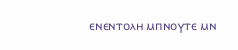ⲉⲛⲉⲛⲧⲟⲗⲏ ⲙⲡⲛⲟⲩⲧⲉ ⲙⲛ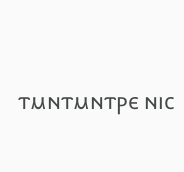ⲧⲙⲛⲧⲙⲛⲧⲣⲉ ⲛⲓⲥ